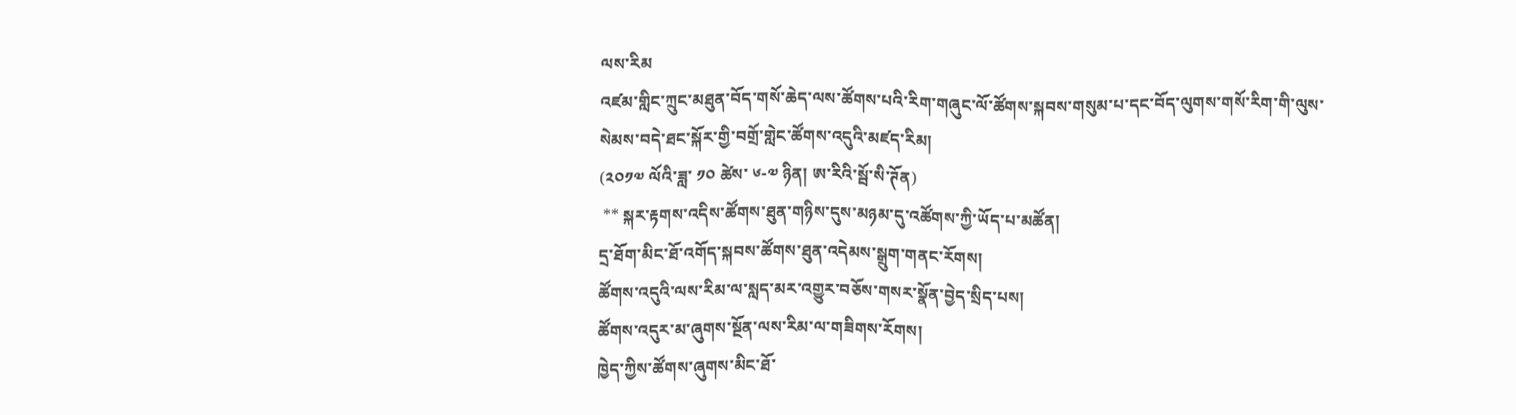ལས་རིམ
འཛམ་གླིང་ཀྲུང་མཐུན་བོད་གསོ་ཆེད་ལས་ཚོགས་པའི་རིག་གཞུང་ལོ་ཚོགས་སྐབས་གསུམ་པ་དང་བོད་ལུགས་གསོ་རིག་གི་ལུས་སེམས་བདེ་ཐང་སྐོར་གྱི་བགྲོ་གླེང་ཚོགས་འདུའི་མཛད་རིམ།
(༢༠༡༧ ལོའི་ཟླ་ ༡༠ ཚེས་ ༦-༧ ཉིན། ཨ་རིའི་སྦོ་སི་ཊོན)
 ** སྐར་རྟགས་འདིས་ཚོགས་ཐུན་གཉིས་དུས་མཉམ་དུ་འཚོགས་ཀྱི་ཡོད་པ་མཚོན།
དྲ་ཐོག་མིང་ཐོ་འགོད་སྐབས་ཚོགས་ཐུན་འདེམས་སྒྲུག་གནང་རོགས།
ཚོགས་འདུའི་ལས་རིམ་ལ་སླད་མར་འགྱུར་བཅོས་གསར་སྣོན་བྱེད་སྲིད་པས།
ཚོགས་འདུར་མ་ཞུགས་སྔོན་ལས་རིམ་ལ་གཟིགས་རོགས།
ཁྱེད་ཀྱིས་ཚོགས་ཞུགས་མིང་ཐོ་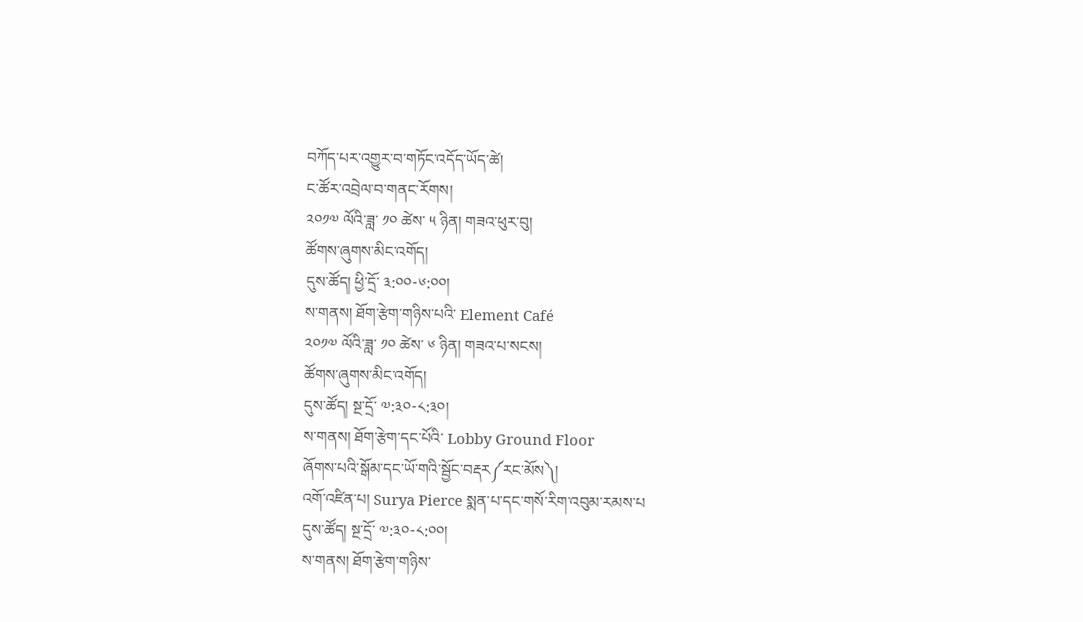བཀོད་པར་འགྱུར་བ་གཏོང་འདོད་ཡོད་ཚེ།
ང་ཚོར་འབྲེལ་བ་གནང་རོགས།
༢༠༡༧ ལོའི་ཟླ་ ༡༠ ཚེས་ ༥ ཉིན། གཟའ་ཕུར་བུ།
ཚོགས་ཞུགས་མིང་འགོད།
དུས་ཚོད། ཕྱི་དྲོ་ ༣:༠༠-༦:༠༠།
ས་གནས། ཐོག་རྩེག་གཉིས་པའི་ Element Café
༢༠༡༧ ལོའི་ཟླ་ ༡༠ ཚེས་ ༦ ཉིན། གཟའ་པ་སངས།
ཚོགས་ཞུགས་མིང་འགོད།
དུས་ཚོད། སྔ་དྲོ་ ༧:༣༠-༨:༣༠།
ས་གནས། ཐོག་རྩེག་དང་པོའི་ Lobby Ground Floor
ཞོགས་པའི་སྒོམ་དང་ཡོ་གའི་སྦྱོང་བརྡར༼རང་མོས༽།
འགོ་འཛིན་པ། Surya Pierce སྨན་པ་དང་གསོ་རིག་འབུམ་རམས་པ
དུས་ཚོད། སྔ་དྲོ་ ༧:༣༠-༨:༠༠།
ས་གནས། ཐོག་རྩེག་གཉིས་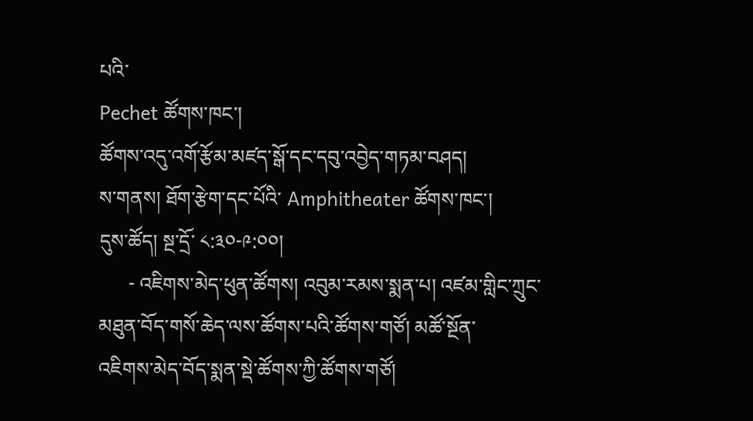པའི་
Pechet ཚོགས་ཁང་།
ཚོགས་འདུ་འགོ་རྩོམ་མཛད་སྒོ་དང་དབུ་འབྱེད་གཏམ་བཤད།
ས་གནས། ཐོག་རྩེག་དང་པོའི་ Amphitheater ཚོགས་ཁང་།
དུས་ཚོད། སྔ་དྲོ་ ༨:༣༠-༩:༠༠།
      - འཇིགས་མེད་ཕུན་ཚོགས། འབུམ་རམས་སྨན་པ། འཛམ་གླིང་ཀྲུང་མཐུན་བོད་གསོ་ཆེད་ལས་ཚོགས་པའི་ཚོགས་གཙོ། མཚོ་སྔོན་         འཇིགས་མེད་བོད་སྨན་སྡེ་ཚོགས་ཀྱི་ཚོགས་གཙོ།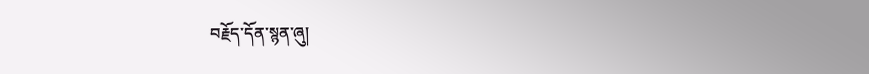བརྗོད་དོན་སྙན་ཞུ།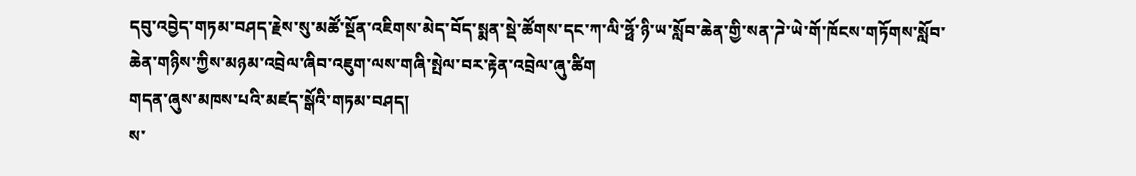དབུ་འབྱེད་གཏམ་བཤད་རྗེས་སུ་མཚོ་སྔོན་འཇིགས་མེད་བོད་སྨན་སྡེ་ཚོགས་དང་ཀ་ལི་ཧྥོ་ཉི་ཡ་སློབ་ཆེན་གྱི་སན་ཌེ་ཡེ་གོ་ཁོངས་གཏོགས་སློབ་ཆེན་གཉིས་ཀྱིས་མཉམ་འབྲེལ་ཞིབ་འཇུག་ལས་གཞི་སྤེལ་བར་རྟེན་འབྲེལ་ཞུ་ཚིག
གདན་ཞུས་མཁས་པའི་མཛད་སྒོའི་གཏམ་བཤད།
ས་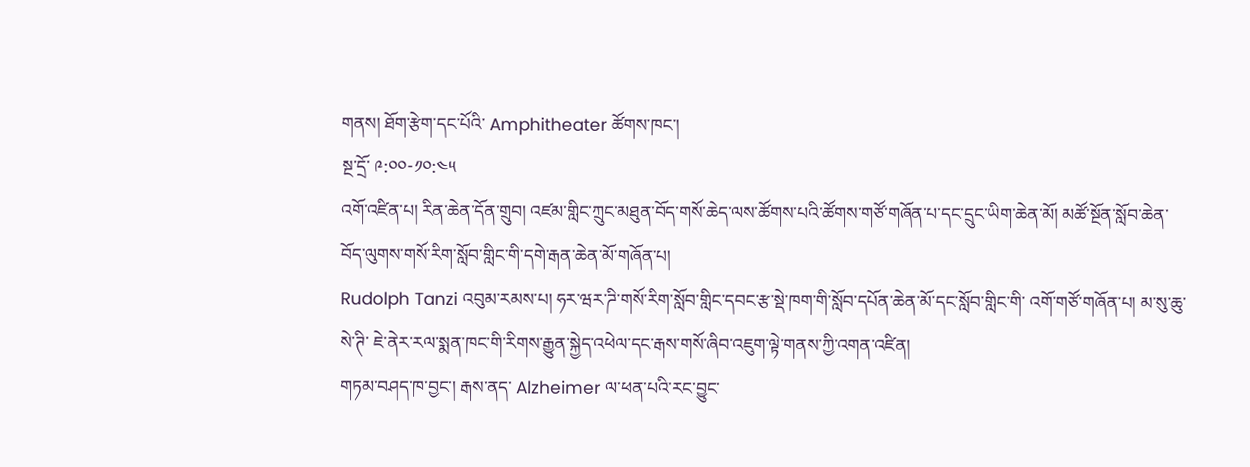གནས། ཐོག་རྩེག་དང་པོའི་ Amphitheater ཚོགས་ཁང་།
སྔ་དྲོ་ ༩:༠༠-༡༠:༤༥
འགོ་འཛིན་པ། རིན་ཆེན་དོན་གྲུབ། འཛམ་གླིང་ཀྲུང་མཐུན་བོད་གསོ་ཆེད་ལས་ཚོགས་པའི་ཚོགས་གཙོ་གཞོན་པ་དང་དྲུང་ཡིག་ཆེན་མོ། མཚོ་སྔོན་སློབ་ཆེན་བོད་ལུགས་གསོ་རིག་སློབ་གླིང་གི་དགེ་རྒན་ཆེན་མོ་གཞོན་པ།
Rudolph Tanzi འབུམ་རམས་པ། ཧར་ཝར་ཌི་གསོ་རིག་སློབ་གླིང་དབང་རྩ་སྡེ་ཁག་གི་སློབ་དཔོན་ཆེན་མོ་དང་སློབ་གླིང་གི་ འགོ་གཙོ་གཞོན་པ། མ་སུ་ཆུ་སེ་ཊི་ ཇེ་ནེར་རལ་སྨན་ཁང་གི་རིགས་རྒྱུན་སྐྱེད་འཕེལ་དང་རྒས་གསོ་ཞིབ་འཇུག་ལྟེ་གནས་ཀྱི་འགན་འཛིན།
གཏམ་བཤད་ཁ་བྱང་། རྒས་ནད་ Alzheimer ལ་ཕན་པའི་རང་བྱུང་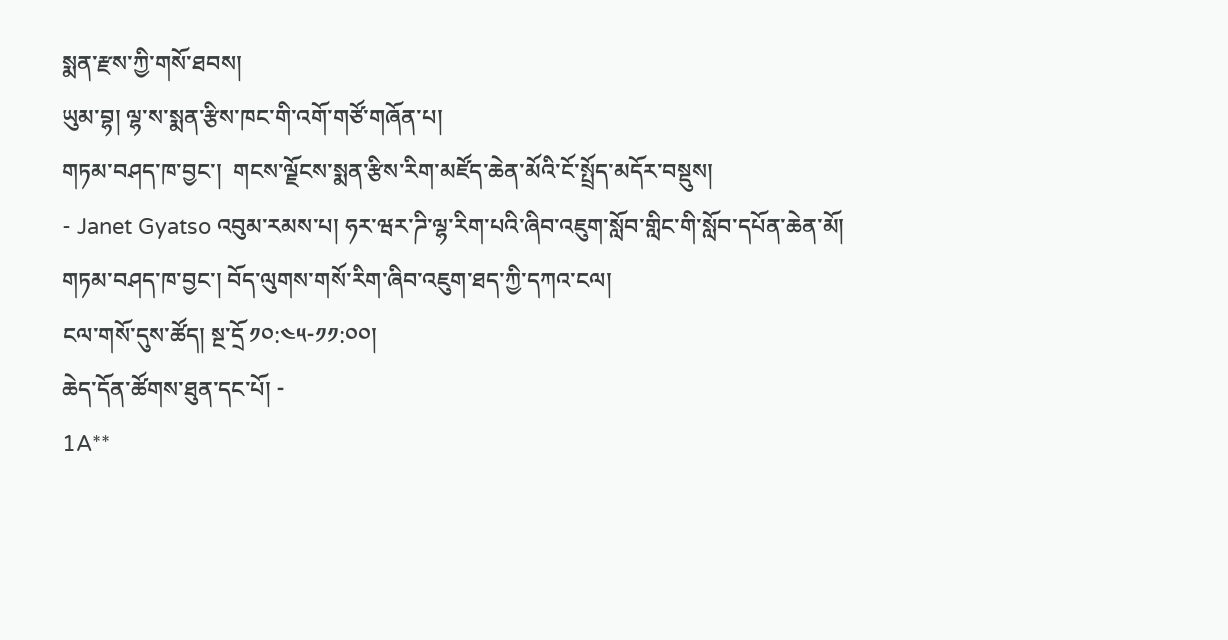སྨན་རྫས་ཀྱི་གསོ་ཐབས།
ཡུམ་བྷ། ལྷ་ས་སྨན་རྩིས་ཁང་གི་འགོ་གཙོ་གཞོན་པ།
གཏམ་བཤད་ཁ་བྱང་།  གངས་ལྗོངས་སྨན་རྩིས་རིག་མཛོད་ཆེན་མོའི་ངོ་སྤྲོད་མདོར་བསྡུས།
- Janet Gyatso འབུམ་རམས་པ། ཧར་ཝར་ཌི་ལྷ་རིག་པའི་ཞིབ་འཇུག་སློབ་གླིང་གི་སློབ་དཔོན་ཆེན་མོ།
གཏམ་བཤད་ཁ་བྱང་། བོད་ལུགས་གསོ་རིག་ཞིབ་འཇུག་ཐད་ཀྱི་དཀའ་ངལ།
ངལ་གསོ་དུས་ཚོད། སྔ་དྲོ ༡༠:༤༥-༡༡:༠༠།
ཆེད་དོན་ཚོགས་ཐུན་དང་པོ། -
1A**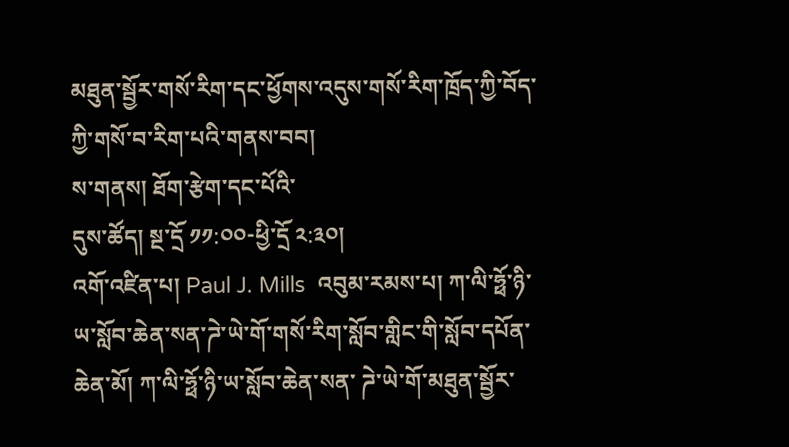མཐུན་སྦྱོར་གསོ་རིག་དང་ཕྱོགས་འདུས་གསོ་རིག་ཁྲོད་ཀྱི་བོད་ཀྱི་གསོ་བ་རིག་པའི་གནས་བབ།
ས་གནས། ཐོག་རྩེག་དང་པོའི་
དུས་ཚོད། སྔ་དྲོ ༡༡:༠༠-ཕྱི་དྲོ ༢:༣༠།
འགོ་འཛིན་པ། Paul J. Mills  འབུམ་རམས་པ། ཀ་ལི་ཧྥོ་ཉི་ཡ་སློབ་ཆེན་སན་ཌེ་ཡེ་གོ་གསོ་རིག་སློབ་གླིང་གི་སློབ་དཔོན་ཆེན་མོ། ཀ་ལི་ཧྥོ་ཉི་ཡ་སློབ་ཆེན་སན་ ཌེ་ཡེ་གོ་མཐུན་སྦྱོར་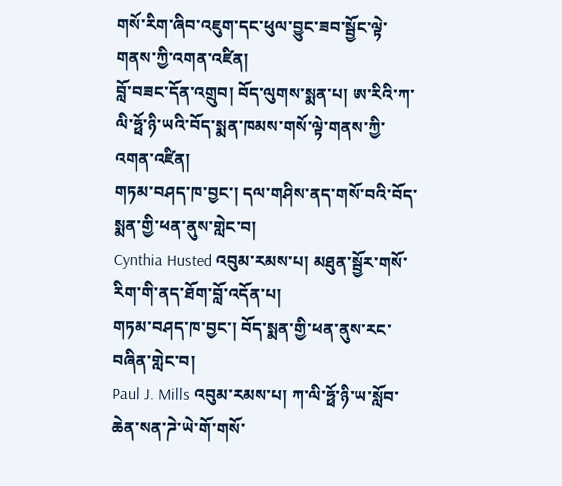གསོ་རིག་ཞིབ་འཇུག་དང་ཕུལ་བྱུང་ཟབ་སྦྱོང་ལྟེ་གནས་ཀྱི་འགན་འཛིན།
བློ་བཟང་དོན་འགྲུབ། བོད་ལུགས་སྨན་པ། ཨ་རིའི་ཀ་ལི་ཧྥོ་ཉི་ཡའི་བོད་སྨན་ཁམས་གསོ་ལྟེ་གནས་ཀྱི་འགན་འཛིན།
གཏམ་བཤད་ཁ་བྱང་། དལ་གཤིས་ནད་གསོ་བའི་བོད་སྨན་གྱི་ཕན་ནུས་གླེང་བ།
Cynthia Husted འབུམ་རམས་པ། མཐུན་སྦྱོར་གསོ་རིག་གི་ནད་ཐོག་བློ་འདོན་པ།
གཏམ་བཤད་ཁ་བྱང་། བོད་སྨན་གྱི་ཕན་ནུས་རང་བཞིན་གླེང་བ།
Paul J. Mills འབུམ་རམས་པ། ཀ་ལི་ཧྥོ་ཉི་ཡ་སློབ་ཆེན་སན་ཌེ་ཡེ་གོ་གསོ་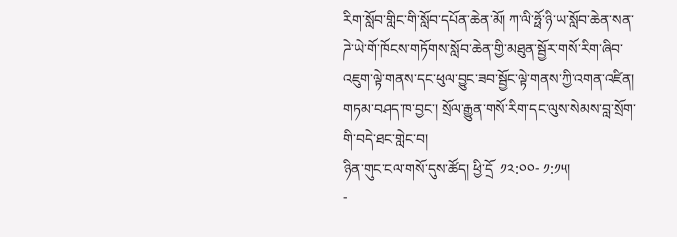རིག་སློབ་གླིང་གི་སློབ་དཔོན་ཆེན་མོ། ཀ་ལི་ཧྥོ་ཉི་ཡ་སློབ་ཆེན་སན་ཌེ་ཡེ་གོ་ཁོངས་གཏོགས་སློབ་ཆེན་གྱི་མཐུན་སྦྱོར་གསོ་རིག་ཞིབ་འཇུག་ལྟེ་གནས་དང་ཕུལ་བྱུང་ཟབ་སྦྱོང་ལྟེ་གནས་ཀྱི་འགན་འཛིན།
གཏམ་བཤད་ཁ་བྱང་། སྲོལ་རྒྱུན་གསོ་རིག་དང་ལུས་སེམས་བླ་སྲོག་གི་བདེ་ཐང་གླེང་བ།
ཉིན་གུང་ངལ་གསོ་དུས་ཚོད། ཕྱི་དྲོ  ༡༢:༠༠- ༡:༡༥།
-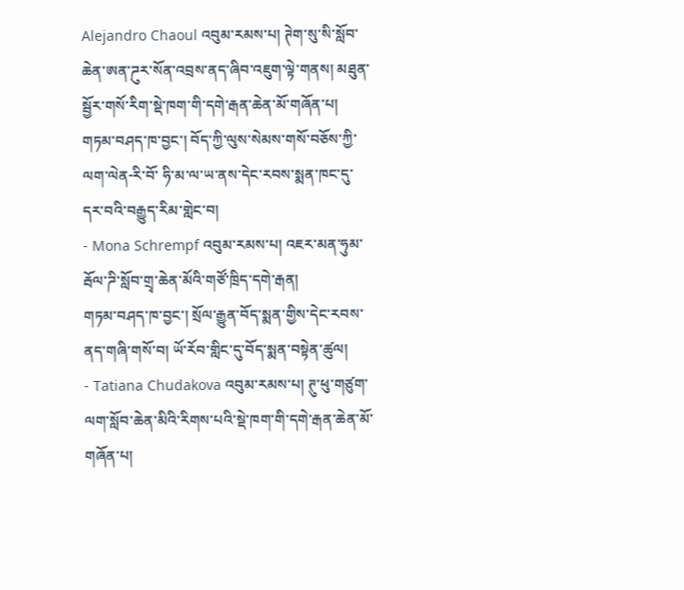Alejandro Chaoul འབུམ་རམས་པ། ཊེག་སུ་སི་སློབ་ཆེན་ཨན་ཌུར་སོན་འབྲས་ནད་ཞིབ་འཇུག་ལྟེ་གནས། མཐུན་སྦྱོར་གསོ་རིག་སྡེ་ཁག་གི་དགེ་རྒན་ཆེན་མོ་གཞོན་པ།
གཏམ་བཤད་ཁ་བྱང་། བོད་ཀྱི་ལུས་སེམས་གསོ་བཅོས་ཀྱི་ལག་ལེན-རི་བོ་ ཧི་མ་ལ་ཡ་ནས་དེང་རབས་སྨན་ཁང་དུ་དར་བའི་བརྒྱུད་རིམ་གླེང་བ།
- Mona Schrempf འབུམ་རམས་པ། འཇར་མན་ཧུམ་རྦོལ་ཌི་སློབ་གྲྭ་ཆེན་མོའི་གཙོ་ཁྲིད་དགེ་རྒན།
གཏམ་བཤད་ཁ་བྱང་། སྲོལ་རྒྱུན་བོད་སྨན་གྱིས་དེང་རབས་ནད་གཞི་གསོ་བ། ཡོ་རོབ་གླིང་དུ་བོད་སྨན་བསྟེན་ཚུལ།
- Tatiana Chudakova འབུམ་རམས་པ། ཊུ་ཕུ་གཙུག་ལག་སློབ་ཆེན་མིའི་རིགས་པའི་སྡེ་ཁག་གི་དགེ་རྒན་ཆེན་མོ་གཞོན་པ།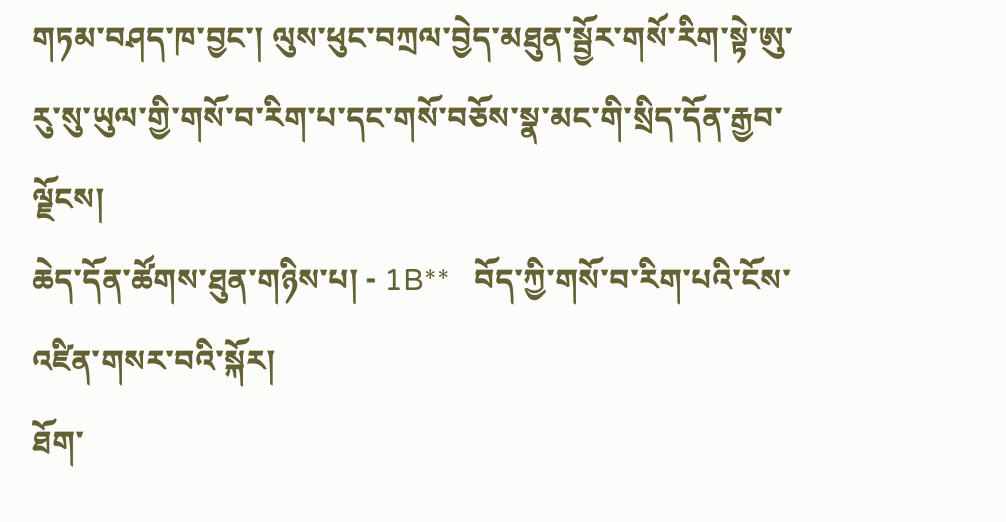གཏམ་བཤད་ཁ་བྱང་། ལུས་ཕུང་བཀྲལ་བྱེད་མཐུན་སྦྱོར་གསོ་རིག་སྟེ་ཨུ་རུ་སུ་ཡུལ་གྱི་གསོ་བ་རིག་པ་དང་གསོ་བཅོས་སྣ་མང་གི་སྲིད་དོན་རྒྱབ་ལྗོངས།
ཆེད་དོན་ཚོགས་ཐུན་གཉིས་པ། - 1B**   བོད་ཀྱི་གསོ་བ་རིག་པའི་ངོས་འཛིན་གསར་བའི་སྐོར།
ཐོག་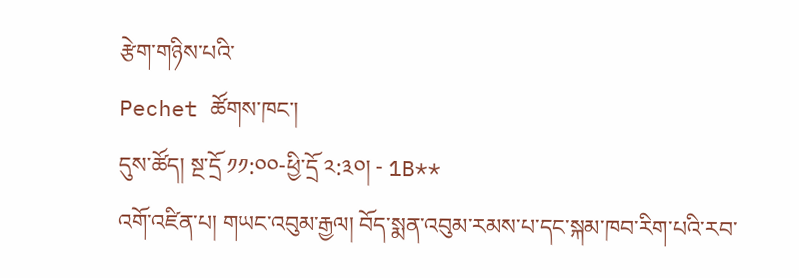རྩེག་གཉིས་པའི་
Pechet ཚོགས་ཁང་།
དུས་ཚོད། སྔ་དྲོ ༡༡:༠༠-ཕྱི་དྲོ ༢:༣༠། - 1B**
འགོ་འཛིན་པ། གཡང་འབུམ་རྒྱལ། བོད་སྨན་འབུམ་རམས་པ་དང་སྐམ་ཁབ་རིག་པའི་རབ་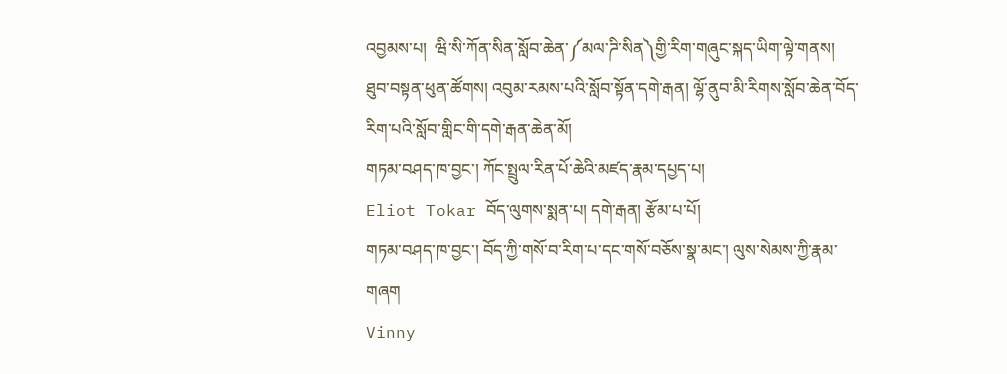འབྱམས་པ།  ཝི་སི་ཀོན་སིན་སློབ་ཆེན་༼མལ་ཌི་སིན༽གྱི་རིག་གཞུང་སྐད་ཡིག་ལྟེ་གནས།
ཐུབ་བསྟན་ཕུན་ཚོགས། འབུམ་རམས་པའི་སློབ་སྟོན་དགེ་རྒན། ལྷོ་ནུབ་མི་རིགས་སློབ་ཆེན་བོད་རིག་པའི་སློབ་གླིང་གི་དགེ་རྒན་ཆེན་མོ།
གཏམ་བཤད་ཁ་བྱང་། ཀོང་སྤྲུལ་རིན་པོ་ཆེའི་མཛད་རྣམ་དཔྱད་པ།
Eliot Tokar བོད་ལུགས་སྨན་པ། དགེ་རྒན། རྩོམ་པ་པོ།
གཏམ་བཤད་ཁ་བྱང་། བོད་ཀྱི་གསོ་བ་རིག་པ་དང་གསོ་བཅོས་སྣ་མང་། ལུས་སེམས་ཀྱི་རྣམ་གཞག
Vinny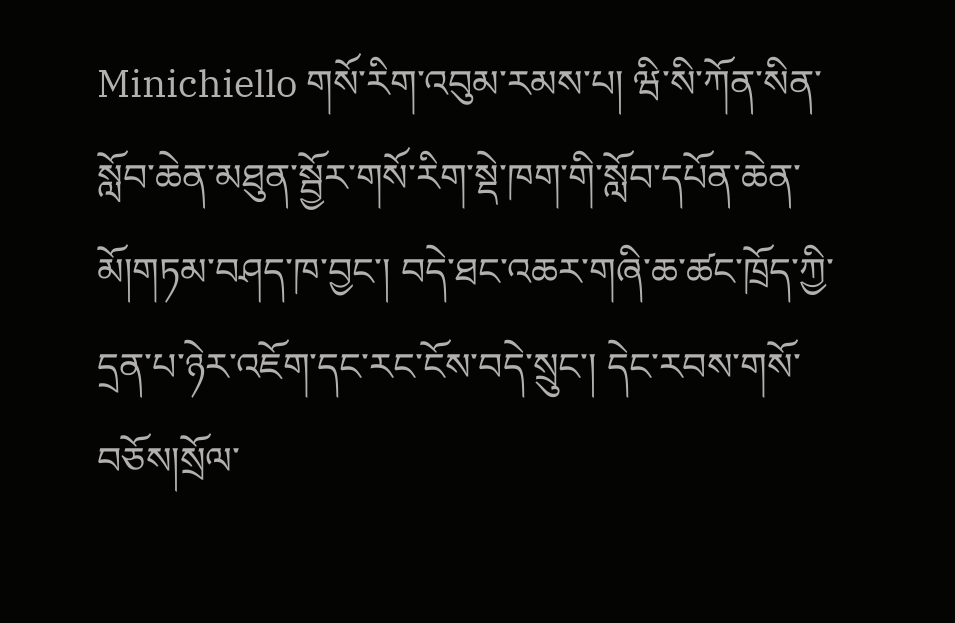Minichiello གསོ་རིག་འབུམ་རམས་པ། ཝི་སི་ཀོན་སིན་སློབ་ཆེན་མཐུན་སྦྱོར་གསོ་རིག་སྡེ་ཁག་གི་སློབ་དཔོན་ཆེན་མོ།གཏམ་བཤད་ཁ་བྱང་། བདེ་ཐང་འཆར་གཞི་ཆ་ཚང་ཁྲོད་ཀྱི་དྲན་པ་ཉེར་འཇོག་དང་རང་ངོས་བདེ་སྲུང་། དེང་རབས་གསོ་བཅོས།སྲོལ་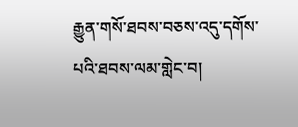རྒྱུན་གསོ་ཐབས་བཅས་འདུ་དགོས་པའི་ཐབས་ལམ་གླེང་བ།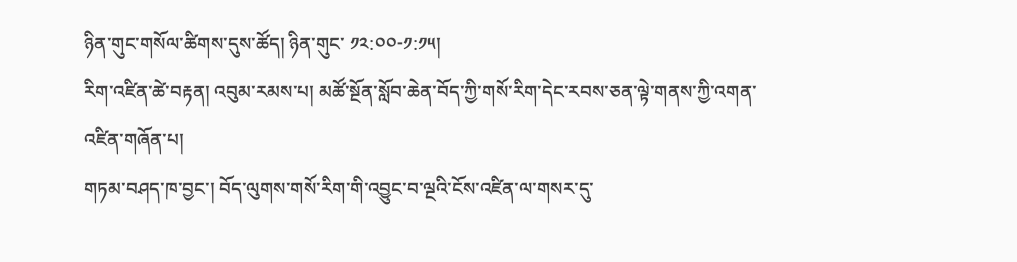ཉིན་གུང་གསོལ་ཚིགས་དུས་ཚོད། ཉིན་གུང་ ༡༢:༠༠-༡:༡༥།
རིག་འཛིན་ཚེ་བརྟན། འབུམ་རམས་པ། མཚོ་སྔོན་སློབ་ཆེན་བོད་ཀྱི་གསོ་རིག་དེང་རབས་ཅན་ལྟེ་གནས་ཀྱི་འགན་འཛིན་གཞོན་པ།
གཏམ་བཤད་ཁ་བྱང་། བོད་ལུགས་གསོ་རིག་གི་འབྱུང་བ་ལྔའི་ངོས་འཛིན་ལ་གསར་དུ་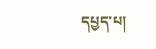དཔྱད་པ།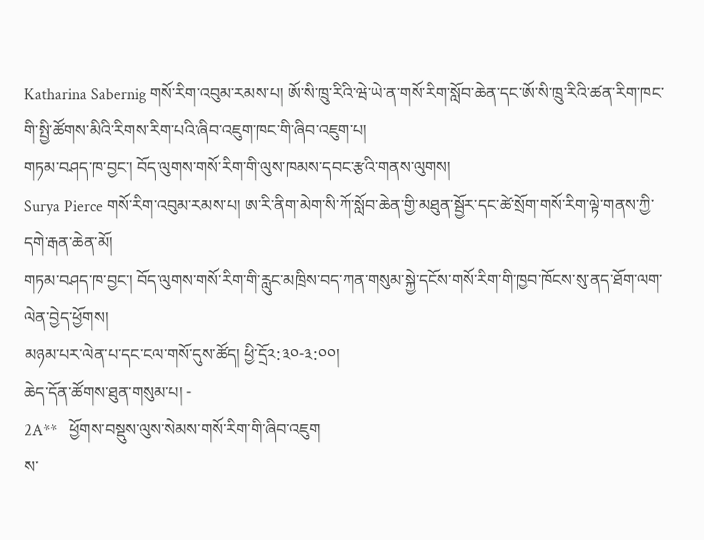Katharina Sabernig གསོ་རིག་འབུམ་རམས་པ། ཨོ་སི་ཁྲུ་རིའི་ཝེ་ཡེ་ན་གསོ་རིག་སློབ་ཆེན་དང་ཨོ་སི་ཁྲུ་རིའི་ཚན་རིག་ཁང་གི་སྤྱི་ཚོགས་མིའི་རིགས་རིག་པའི་ཞིབ་འཇུག་ཁང་གི་ཞིབ་འཇུག་པ།
གཏམ་བཤད་ཁ་བྱང་། བོད་ལུགས་གསོ་རིག་གི་ལུས་ཁམས་དབང་རྩའི་གནས་ལུགས།
Surya Pierce གསོ་རིག་འབུམ་རམས་པ། ཨ་རི་ནིག་མེག་སི་ཀོ་སློབ་ཆེན་གྱི་མཐུན་སྦྱོར་དང་ཚེ་སྲོག་གསོ་རིག་ལྟེ་གནས་ཀྱི་དགེ་རྒན་ཆེན་མོ།
གཏམ་བཤད་ཁ་བྱང་། བོད་ལུགས་གསོ་རིག་གི་རླུང་མཁྲིས་བད་ཀན་གསུམ་སྐྱེ་དངོས་གསོ་རིག་གི་ཁྱབ་ཁོངས་སུ་ནད་ཐོག་ལག་ལེན་བྱེད་ཕྱོགས།
མཉམ་པར་ལེན་པ་དང་ངལ་གསོ་དུས་ཚོད། ཕྱི་དྲོ༢:༣༠-༣:༠༠།
ཆེད་དོན་ཚོགས་ཐུན་གསུམ་པ། -
2A**   ཕྱོགས་བསྡུས་ལུས་སེམས་གསོ་རིག་གི་ཞིབ་འཇུག
ས་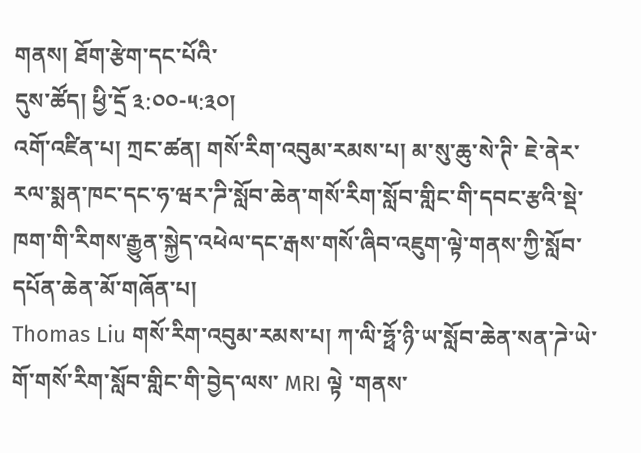གནས། ཐོག་རྩེག་དང་པོའི་
དུས་ཚོད། ཕྱི་དྲོ ༣:༠༠-༥:༣༠།
འགོ་འཛིན་པ། ཀྲང་ཚན། གསོ་རིག་འབུམ་རམས་པ། མ་སུ་ཆུ་སེ་ཊི་ ཇེ་ནེར་རལ་སྨན་ཁང་དང་ཧ་ཝར་ཌི་སློབ་ཆེན་གསོ་རིག་སློབ་གླིང་གི་དབང་རྩའི་སྡེ་ཁག་གི་རིགས་རྒྱུན་སྐྱེད་འཕེལ་དང་རྒས་གསོ་ཞིབ་འཇུག་ལྟེ་གནས་ཀྱི་སློབ་དཔོན་ཆེན་མོ་གཞོན་པ།
Thomas Liu གསོ་རིག་འབུམ་རམས་པ། ཀ་ལི་ཧྥོ་ཉི་ཡ་སློབ་ཆེན་སན་ཌེ་ཡེ་གོ་གསོ་རིག་སློབ་གླིང་གི་བྱེད་ལས་ MRI ལྟེ ་གནས་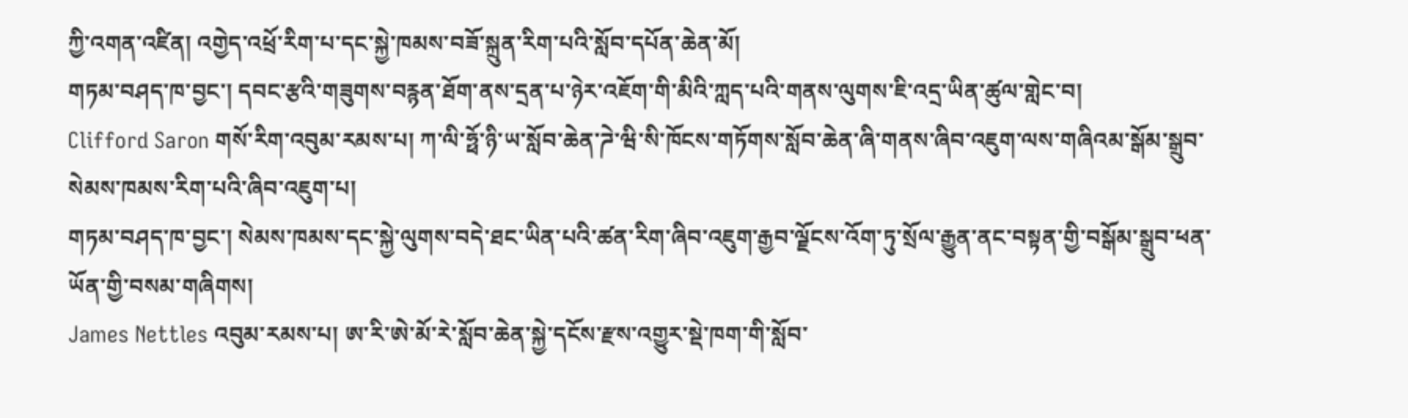ཀྱི་འགན་འཛིན། འགྱེད་འཕྲོ་རིག་པ་དང་སྐྱེ་ཁམས་བཟོ་སྐྲུན་རིག་པའི་སློབ་དཔོན་ཆེན་མོ།
གཏམ་བཤད་ཁ་བྱང་། དབང་རྩའི་གཟུགས་བརྙན་ཐོག་ནས་དྲན་པ་ཉེར་འཇོག་གི་མིའི་ཀླད་པའི་གནས་ལུགས་ཇི་འདྲ་ཡིན་ཚུལ་གླེང་བ།
Clifford Saron གསོ་རིག་འབུམ་རམས་པ། ཀ་ལི་ཧྥོ་ཉི་ཡ་སློབ་ཆེན་ཌེ་ཝི་སི་ཁོངས་གཏོགས་སློབ་ཆེན་ཞི་གནས་ཞིབ་འཇུག་ལས་གཞིའམ་སྒོམ་སྒྲུབ་སེམས་ཁམས་རིག་པའི་ཞིབ་འཇུག་པ།
གཏམ་བཤད་ཁ་བྱང་། སེམས་ཁམས་དང་སྐྱེ་ལུགས་བདེ་ཐང་ཡིན་པའི་ཚན་རིག་ཞིབ་འཇུག་རྒྱབ་ལྗོངས་འོག་ཏུ་སྲོལ་རྒྱུན་ནང་བསྟན་གྱི་བསྒོམ་སྒྲུབ་ཕན་ཡོན་གྱི་བསམ་གཞིགས།
James Nettles འབུམ་རམས་པ། ཨ་རི་ཨེ་མོ་རེ་སློབ་ཆེན་སྐྱེ་དངོས་རྫས་འགྱུར་སྡེ་ཁག་གི་སློབ་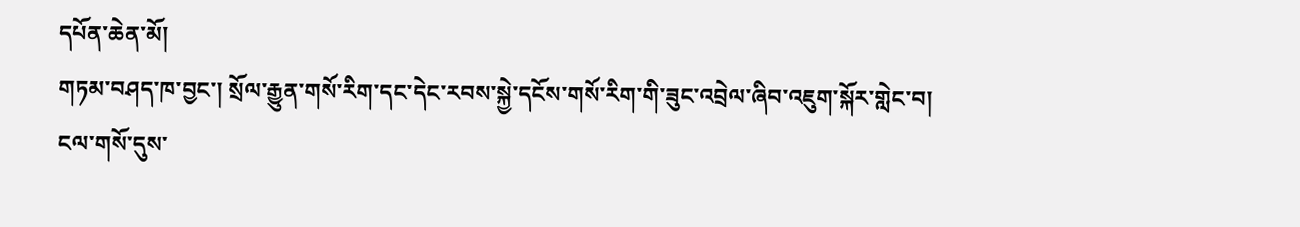དཔོན་ཆེན་མོ།
གཏམ་བཤད་ཁ་བྱང་། སྲོལ་རྒྱུན་གསོ་རིག་དང་དེང་རབས་སྐྱེ་དངོས་གསོ་རིག་གི་ཟུང་འབྲེལ་ཞིབ་འཇུག་སྐོར་གླེང་བ།
ངལ་གསོ་དུས་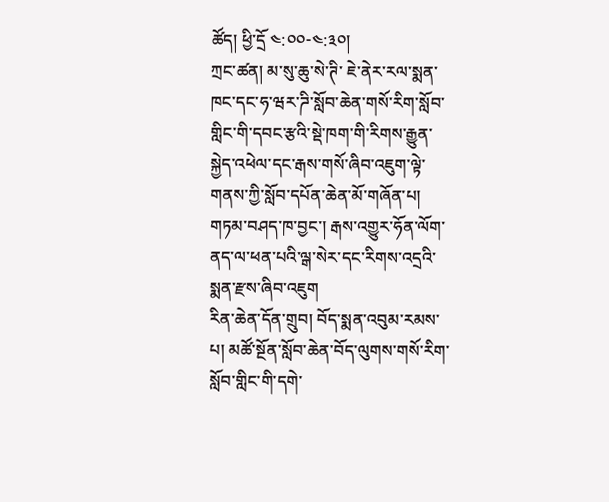ཚོད། ཕྱི་དྲོ ༤:༠༠-༤:༣༠།
ཀྲང་ཚན། མ་སུ་ཆུ་སེ་ཊི་ ཇེ་ནེར་རལ་སྨན་ཁང་དང་ཧ་ཝར་ཌི་སློབ་ཆེན་གསོ་རིག་སློབ་གླིང་གི་དབང་རྩའི་སྡེ་ཁག་གི་རིགས་རྒྱུན་སྐྱེད་འཕེལ་དང་རྒས་གསོ་ཞིབ་འཇུག་ལྟེ་གནས་ཀྱི་སློབ་དཔོན་ཆེན་མོ་གཞོན་པ།
གཏམ་བཤད་ཁ་བྱང་། རྒས་འགྱུར་ཧོན་ལོག་ནད་ལ་ཕན་པའི་ལྒ་སེར་དང་རིགས་འདྲའི་སྨན་རྫས་ཞིབ་འཇུག
རིན་ཆེན་དོན་གྲུབ། བོད་སྨན་འབུམ་རམས་པ། མཚོ་སྔོན་སློབ་ཆེན་བོད་ལུགས་གསོ་རིག་སློབ་གླིང་གི་དགེ་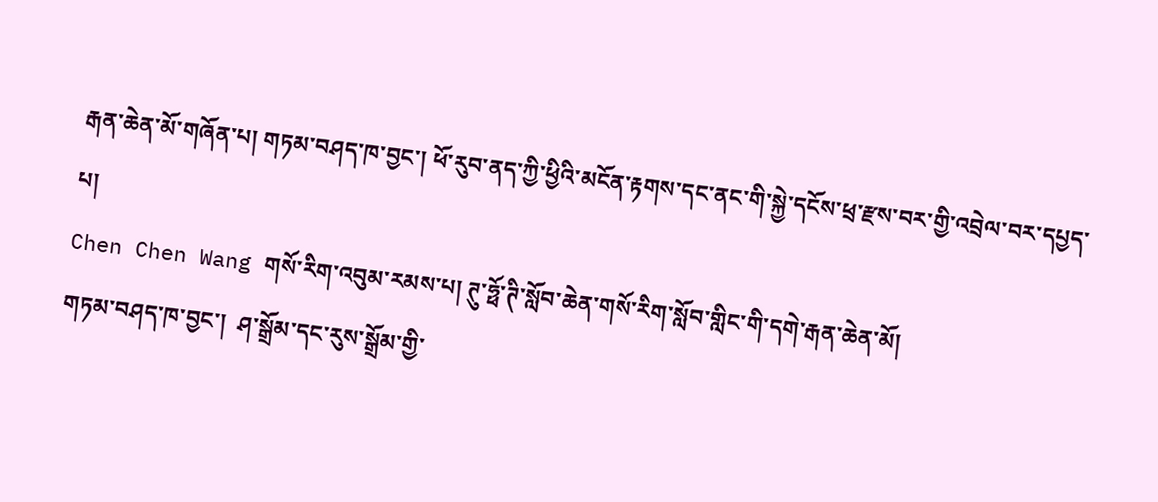རྒན་ཆེན་མོ་གཞོན་པ། གཏམ་བཤད་ཁ་བྱང་། ཕོ་རུབ་ནད་ཀྱི་ཕྱིའི་མངོན་རྟགས་དང་ནང་གི་སྐྱེ་དངོས་ཕྲ་རྫས་བར་གྱི་འབྲེལ་བར་དཔྱད་པ།
Chen Chen Wang གསོ་རིག་འབུམ་རམས་པ། ཊུ་ཧྥོ་ཊི་སློབ་ཆེན་གསོ་རིག་སློབ་གླིང་གི་དགེ་རྒན་ཆེན་མོ།
གཏམ་བཤད་ཁ་བྱང་།  ཤ་སྒྲོམ་དང་རུས་སྒྲོམ་གྱི་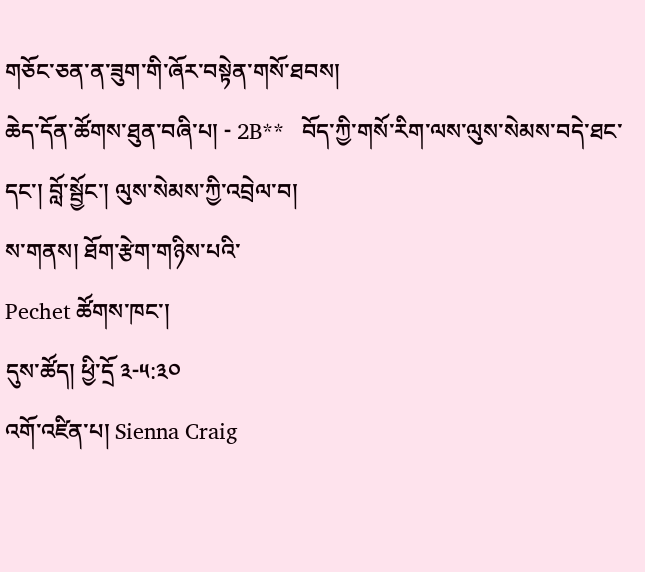གཅོང་ཅན་ན་ཟུག་གི་ཞོར་བསྟེན་གསོ་ཐབས།
ཆེད་དོན་ཚོགས་ཐུན་བཞི་པ། - 2B**   བོད་ཀྱི་གསོ་རིག་ལས་ལུས་སེམས་བདེ་ཐང་དང་། བློ་སྦྱོང་། ལུས་སེམས་ཀྱི་འབྲེལ་བ།
ས་གནས། ཐོག་རྩེག་གཉིས་པའི་
Pechet ཚོགས་ཁང་།
དུས་ཚོད། ཕྱི་དྲོ ༣-༥:༣༠
འགོ་འཛིན་པ། Sienna Craig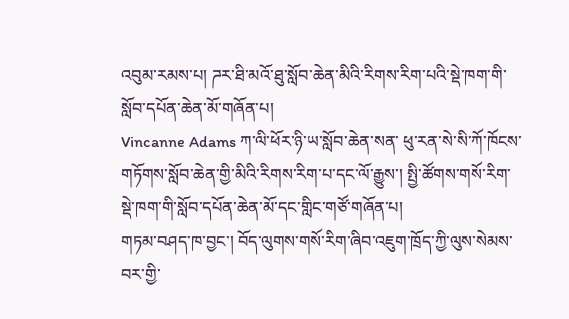འབུམ་རམས་པ། ཌར་ཐི་མའོ་ཐུ་སློབ་ཆེན་མིའི་རིགས་རིག་པའི་སྡེ་ཁག་གི་སློབ་དཔོན་ཆེན་མོ་གཞོན་པ།
Vincanne Adams ཀ་ལི་ཕོར་ཉི་ཡ་སློབ་ཆེན་སན་ ཕུ་རན་སེ་སི་ཀོ་ཁོངས་གཏོགས་སློབ་ཆེན་གྱི་མིའི་རིགས་རིག་པ་དང་ལོ་རྒྱུས་། སྤྱི་ཚོགས་གསོ་རིག་སྡེ་ཁག་གི་སློབ་དཔོན་ཆེན་མོ་དང་གླིང་གཙོ་གཞོན་པ།
གཏམ་བཤད་ཁ་བྱང་། བོད་ལུགས་གསོ་རིག་ཞིབ་འཇུག་ཁྲོད་ཀྱི་ལུས་སེམས་བར་གྱི་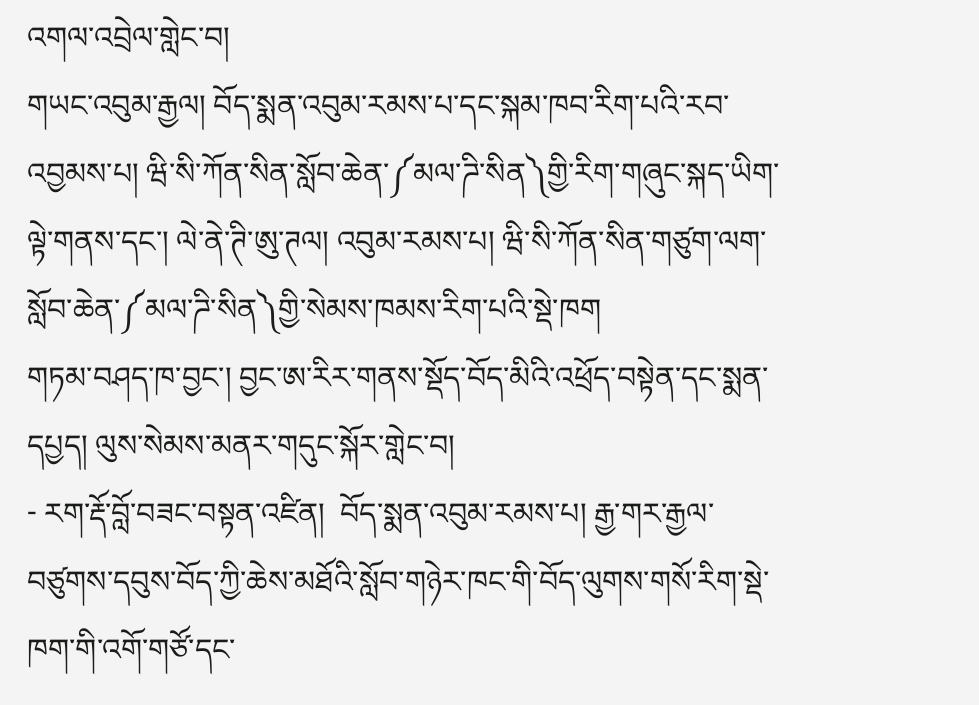འགལ་འབྲེལ་གླེང་བ།
གཡང་འབུམ་རྒྱལ། བོད་སྨན་འབུམ་རམས་པ་དང་སྐམ་ཁབ་རིག་པའི་རབ་འབྱམས་པ། ཝི་སི་ཀོན་སིན་སློབ་ཆེན་༼མལ་ཌི་སིན༽གྱི་རིག་གཞུང་སྐད་ཡིག་ལྟེ་གནས་དང་། ལེ་ནེ་ཊི་ཨུ་ཊལ། འབུམ་རམས་པ། ཝི་སི་ཀོན་སིན་གཙུག་ལག་སློབ་ཆེན་༼མལ་ཌི་སིན༽གྱི་སེམས་ཁམས་རིག་པའི་སྡེ་ཁག
གཏམ་བཤད་ཁ་བྱང་། བྱང་ཨ་རིར་གནས་སྡོད་བོད་མིའི་འཕྲོད་བསྟེན་དང་སྨན་དཔྱད། ལུས་སེམས་མནར་གདུང་སྐོར་གླེང་བ།
- རག་རྡོ་བློ་བཟང་བསྟན་འཛིན།  བོད་སྨན་འབུམ་རམས་པ། རྒྱ་གར་རྒྱལ་བཙུགས་དབུས་བོད་ཀྱི་ཆེས་མཐོའི་སློབ་གཉེར་ཁང་གི་བོད་ལུགས་གསོ་རིག་སྡེ་ཁག་གི་འགོ་གཙོ་དང་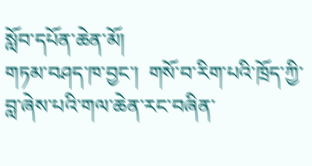སློབ་དཔོན་ཆེན་མོ།                                                       གཏམ་བཤད་ཁ་བྱང་།  གསོ་བ་རིག་པའི་ཁྲོད་ཀྱི་བླ་ཞེས་པའི་གལ་ཆེན་རང་བཞིན་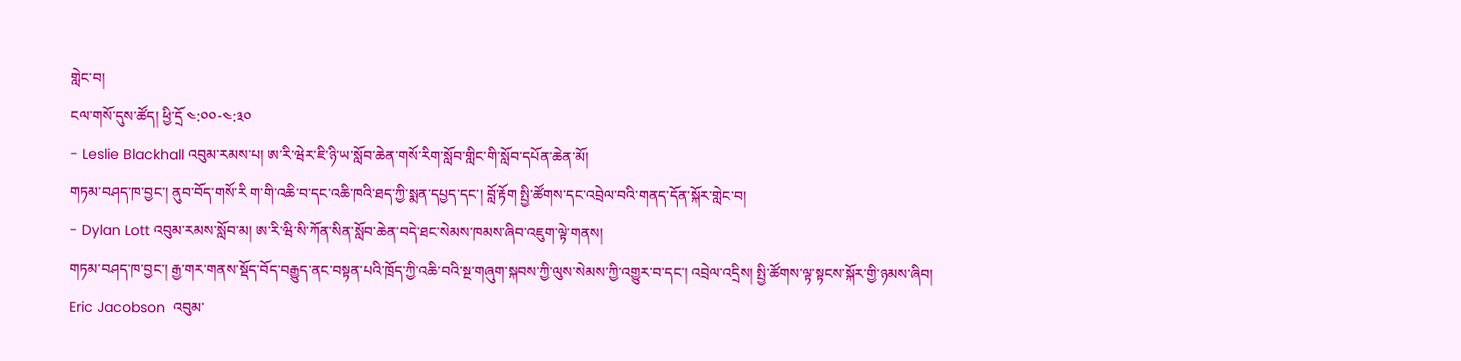གླེང་བ།
ངལ་གསོ་དུས་ཚོད། ཕྱི་དྲོ ༤:༠༠-༤:༣༠
- Leslie Blackhall འབུམ་རམས་པ། ཨ་རི་ཝེར་ཇི་ཉི་ཡ་སློབ་ཆེན་གསོ་རིག་སློབ་གླིང་གི་སློབ་དཔོན་ཆེན་མོ།
གཏམ་བཤད་ཁ་བྱང་། ནུབ་བོད་གསོ་རི ག་གི་འཆི་བ་དང་འཆི་ཁའི་ཐད་ཀྱི་སྨན་དཔྱད་དང་། བློ་རྟོག སྤྱི་ཚོགས་དང་འབྲེལ་བའི་གནད་དོན་སྐོར་གླེང་བ།
- Dylan Lott འབུམ་རམས་སློབ་མ། ཨ་རི་ཝི་སི་ཀོན་སིན་སློབ་ཆེན་བདེ་ཐང་སེམས་ཁམས་ཞིབ་འཇུག་ལྟེ་གནས།
གཏམ་བཤད་ཁ་བྱང་། རྒྱ་གར་གནས་སྡོད་བོད་བརྒྱུད་ནང་བསྟན་པའི་ཁྲོད་ཀྱི་འཆི་བའི་སྔ་གཞུག་སྐབས་ཀྱི་ལུས་སེམས་ཀྱི་འགྱུར་བ་དང་། འབྲེལ་འདྲིས། སྤྱི་ཚོགས་ལྟ་སྟངས་སྐོར་གྱི་ཉམས་ཞིབ།
Eric Jacobson  འབུམ་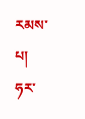རམས་པ། ཧར་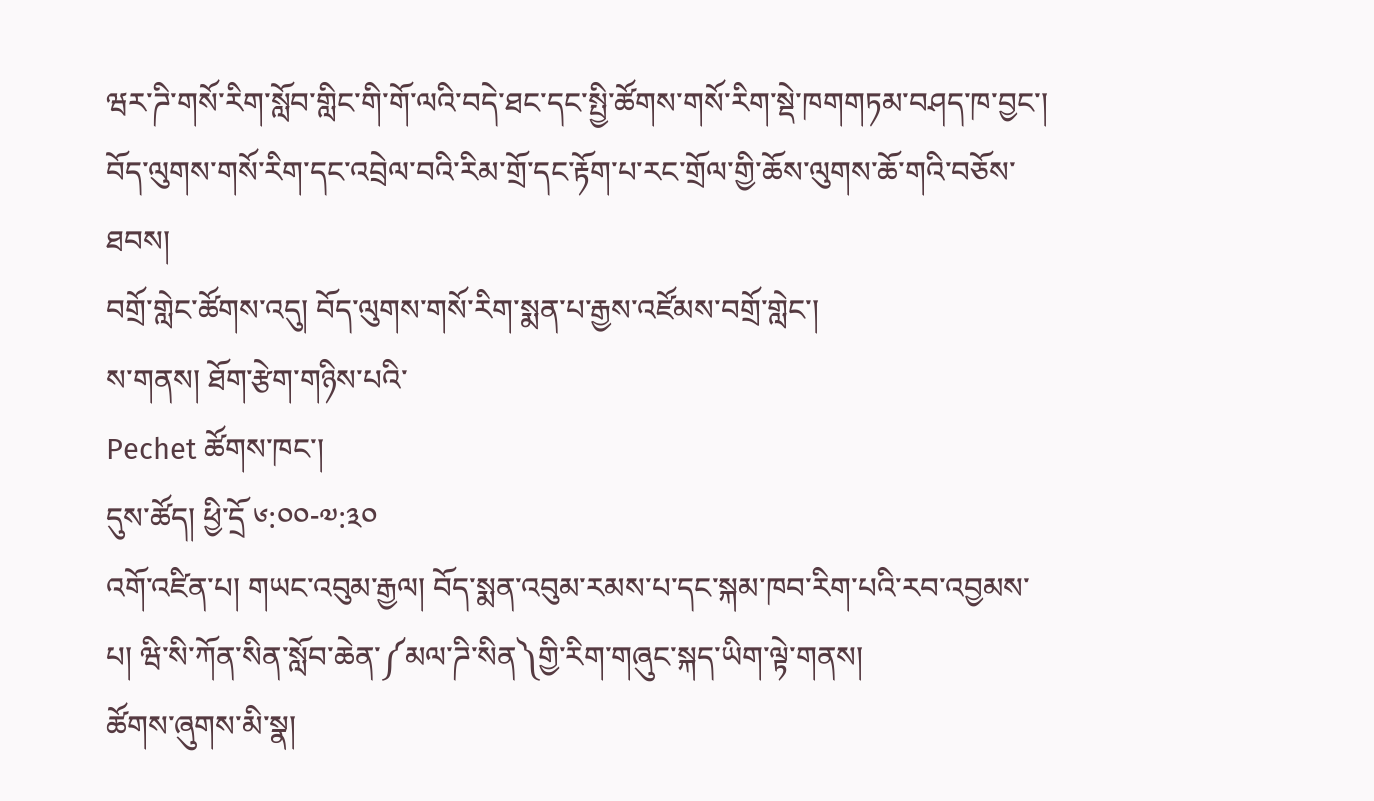ཝར་ཌི་གསོ་རིག་སློབ་གླིང་གི་གོ་ལའི་བདེ་ཐང་དང་སྤྱི་ཚོགས་གསོ་རིག་སྡེ་ཁགགཏམ་བཤད་ཁ་བྱང་། བོད་ལུགས་གསོ་རིག་དང་འབྲེལ་བའི་རིམ་གྲོ་དང་རྟོག་པ་རང་གྲོལ་གྱི་ཆོས་ལུགས་ཆོ་གའི་བཅོས་ཐབས།
བགྲོ་གླེང་ཚོགས་འདུ། བོད་ལུགས་གསོ་རིག་སྨན་པ་རྒྱས་འཛོམས་བགྲོ་གླེང་།
ས་གནས། ཐོག་རྩེག་གཉིས་པའི་
Pechet ཚོགས་ཁང་།
དུས་ཚོད། ཕྱི་དྲོ ༦:༠༠-༧:༣༠
འགོ་འཛིན་པ། གཡང་འབུམ་རྒྱལ། བོད་སྨན་འབུམ་རམས་པ་དང་སྐམ་ཁབ་རིག་པའི་རབ་འབྱམས་པ། ཝི་སི་ཀོན་སིན་སློབ་ཆེན་༼མལ་ཌི་སིན༽གྱི་རིག་གཞུང་སྐད་ཡིག་ལྟེ་གནས།
ཚོགས་ཞུགས་མི་སྣ།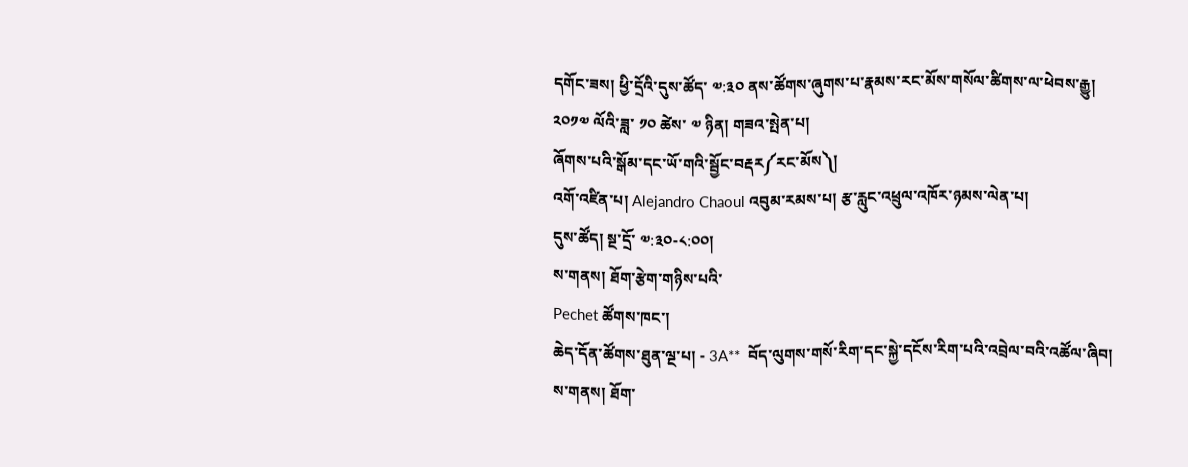དགོང་ཟས། ཕྱི་དྲོའི་དུས་ཚོད་ ༧:༣༠ ནས་ཚོགས་ཞུགས་པ་རྣམས་རང་མོས་གསོལ་ཚིགས་ལ་ཕེབས་རྒྱུ།
༢༠༡༧ ལོའི་ཟླ་ ༡༠ ཚེས་ ༧ ཉིན། གཟའ་སྤེན་པ།
ཞོགས་པའི་སྒོམ་དང་ཡོ་གའི་སྦྱོང་བརྡར༼རང་མོས༽།
འགོ་འཛིན་པ། Alejandro Chaoul འབུམ་རམས་པ། རྩ་རླུང་འཕྲུལ་འཁོར་ཉམས་ལེན་པ།
དུས་ཚོད། སྔ་དྲོ་ ༧:༣༠-༨:༠༠།
ས་གནས། ཐོག་རྩེག་གཉིས་པའི་
Pechet ཚོགས་ཁང་།
ཆེད་དོན་ཚོགས་ཐུན་ལྔ་པ། - 3A**  བོད་ལུགས་གསོ་རིག་དང་སྐྱེ་དངོས་རིག་པའི་འབྲེལ་བའི་འཚོལ་ཞིབ།
ས་གནས། ཐོག་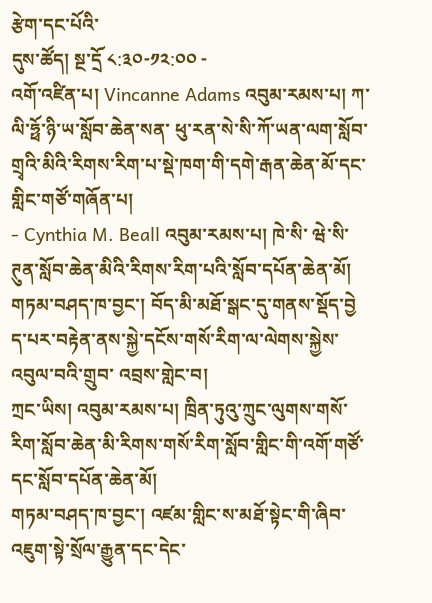རྩེག་དང་པོའི་
དུས་ཚོད། སྔ་དྲོ ༨:༣༠-༡༢:༠༠ -
འགོ་འཛིན་པ། Vincanne Adams འབུམ་རམས་པ། ཀ་ལི་ཧྥོ་ཉི་ཡ་སློབ་ཆེན་སན་ ཕུ་རན་སེ་སི་ཀོ་ཡན་ལག་སློབ་གྲྭའི་མིའི་རིགས་རིག་པ་སྡེ་ཁག་གི་དགེ་རྒན་ཆེན་མོ་དང་གླིང་གཙོ་གཞོན་པ།
- Cynthia M. Beall འབུམ་རམས་པ། ཁེ་སི་ ཝེ་སི་ཊུན་སློབ་ཆེན་མིའི་རིགས་རིག་པའི་སློབ་དཔོན་ཆེན་མོ།
གཏམ་བཤད་ཁ་བྱང་། བོད་མི་མཐོ་སྒང་དུ་གནས་སྡོད་བྱེ ད་པར་བརྟེན་ནས་སྐྱེ་དངོས་གསོ་རིག་ལ་ལེགས་སྐྱེས་འབུལ་བའི་གྲུབ་ འབྲས་གླེང་བ།
ཀྲང་ཡིས། འབུམ་རམས་པ། ཁྲིན་ཏུའུ་ཀྲུང་ལུགས་གསོ་རིག་སློབ་ཆེན་མི་རིགས་གསོ་རིག་སློབ་གླིང་གི་འགོ་གཙོ་དང་སློབ་དཔོན་ཆེན་མོ།
གཏམ་བཤད་ཁ་བྱང་། འཛམ་གླིང་ས་མཐོ་སྟེང་གི་ཞིབ་འཇུག་སྟེ་སྲོལ་རྒྱུན་དང་དེང་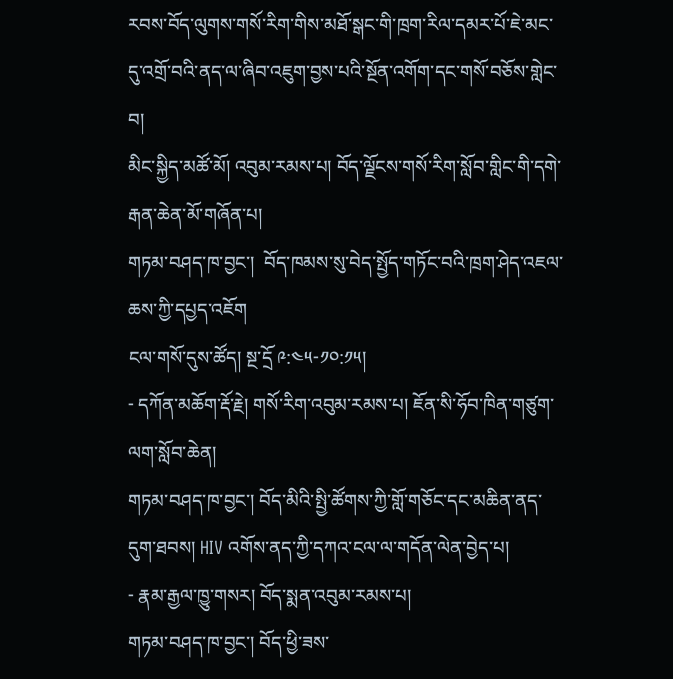རབས་བོད་ལུགས་གསོ་རིག་གིས་མཐོ་སྒང་གི་ཁྲག་རིལ་དམར་པོ་ཇེ་མང་དུ་འགྲོ་བའི་ནད་ལ་ཞིབ་འཇུག་བྱས་པའི་སྔོན་འགོག་དང་གསོ་བཅོས་གླེང་བ།
མིང་སྐྱིད་མཚོ་མོ། འབུམ་རམས་པ། བོད་ལྗོངས་གསོ་རིག་སློབ་གླིང་གི་དགེ་རྒན་ཆེན་མོ་གཞོན་པ།
གཏམ་བཤད་ཁ་བྱང་།  བོད་ཁམས་སུ་བེད་སྤྱོད་གཏོང་བའི་ཁྲག་ཤེད་འཇལ་ཆས་ཀྱི་དཔྱད་འཇོག
ངལ་གསོ་དུས་ཚོད། སྔ་དྲོ ༩:༤༥-༡༠:༡༥།
- དཀོན་མཆོག་རྡོ་རྗེ། གསོ་རིག་འབུམ་རམས་པ། ཇོན་སི་ཧོབ་ཁིན་གཙུག་ལག་སློབ་ཆེན།
གཏམ་བཤད་ཁ་བྱང་། བོད་མིའི་སྤྱི་ཚོགས་ཀྱི་གློ་གཅོང་དང་མཆིན་ནད་དུག་ཐབས། HIV འགོས་ནད་ཀྱི་དཀའ་ངལ་ལ་གདོན་ལེན་བྱེད་པ།
- རྣམ་རྒྱལ་ཁྱུ་གསར། བོད་སྨན་འབུམ་རམས་པ།
གཏམ་བཤད་ཁ་བྱང་། བོད་ཕྱི་ཟས་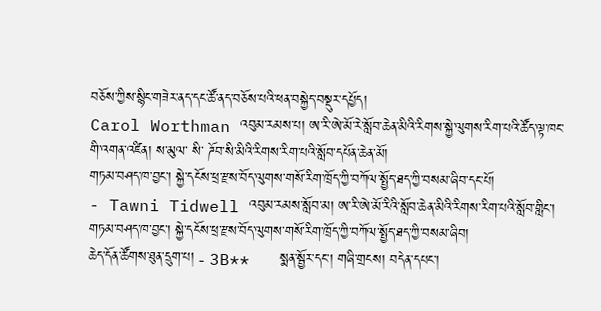བཅོས་ཀྱིས་སྙིང་གཟེར་ནད་དང་ཚོ་ནད་བཅོས་པའི་ཕན་བསྐྱེད་བསྡུར་དཔྱོད།
Carol Worthman འབུམ་རམས་པ། ཨ་རི་ཨེ་མོ་རེ་སློབ་ཆེན་མིའི་རིགས་སྐྱེ་ལུགས་རིག་པའི་ཚོད་ལྟ་ཁང་གི་འགན་འཛིན། ས་མུལ་ སི་ ཌོབ་སི་མིའི་རིགས་རིག་པའི་སློབ་དཔོན་ཆེན་མོ།
གཏམ་བཤད་ཁ་བྱང་། སྐྱེ་དངོས་ཕྲ་རྫས་བོད་ལུགས་གསོ་རིག་ཁྲོད་ཀྱི་བཀོལ་སྤྱོད་ཐད་ཀྱི་བསམ་ཞིབ་དང་པོ།
- Tawni Tidwell འབུམ་རམས་སློབ་མ། ཨ་རི་ཨེ་མོ་རིའི་སློབ་ཆེན་མིའི་རིགས་རིག་པའི་སློབ་གླིང་།
གཏམ་བཤད་ཁ་བྱང་། སྐྱེ་དངོས་ཕྲ་རྫས་བོད་ལུགས་གསོ་རིག་ཁྲོད་ཀྱི་བཀོལ་སྤྱོད་ཐད་ཀྱི་བསམ་ཞིབ།
ཆེད་དོན་ཚོགས་ཐུན་དྲུག་པ། - 3B**   སྨན་སྦྱོར་དང་། གཞི་གྲངས། བདེན་དཔང་།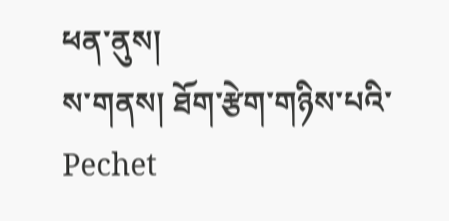ཕན་ནུས།
ས་གནས། ཐོག་རྩེག་གཉིས་པའི་
Pechet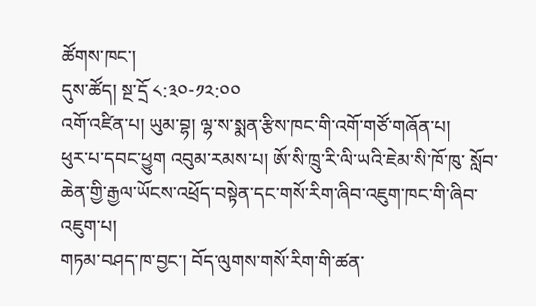ཚོགས་ཁང་།
དུས་ཚོད། སྔ་དྲོ ༨:༣༠-༡༢:༠༠
འགོ་འཛིན་པ། ཡུམ་བྷ། ལྷ་ས་སྨན་རྩིས་ཁང་གི་འགོ་གཙོ་གཞོན་པ།
ཕུར་པ་དབང་ཕྱུག འབུམ་རམས་པ། ཨོ་སི་ཁྲུ་རི་ལི་ཡའི་ཇེམ་སི་ཁོ་ཁུ་ སློབ་ཆེན་གྱི་རྒྱལ་ཡོངས་འཕྲོད་བསྟེན་དང་གསོ་རིག་ཞིབ་འཇུག་ཁང་གི་ཞིབ་འཇུག་པ།
གཏམ་བཤད་ཁ་བྱང་། བོད་ལུགས་གསོ་རིག་གི་ཚན་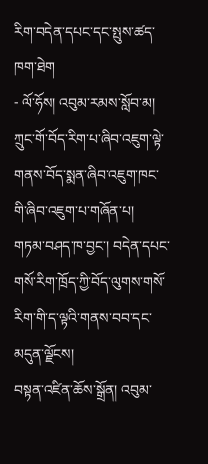རིག་བདེན་དཔང་དང་སྤུས་ཚད་ཁག་ཐེག
- ལོ་ཧོས། འབུམ་རམས་སློབ་མ། ཀྲུང་གོ་བོད་རིག་པ་ཞིབ་འཇུག་ལྟེ་གནས་བོད་སྨན་ཞིབ་འཇུག་ཁང་གི་ཞིབ་འཇུག་པ་གཞོན་པ།
གཏམ་བཤད་ཁ་བྱང་། བདེན་དཔང་གསོ་རིག་ཁྲོད་ཀྱི་བོད་ལུགས་གསོ་རིག་གི་ད་ལྟའི་གནས་བབ་དང་མདུན་ལྗོངས།
བསྟན་འཛིན་ཆོས་སྒྲོན། འབུམ་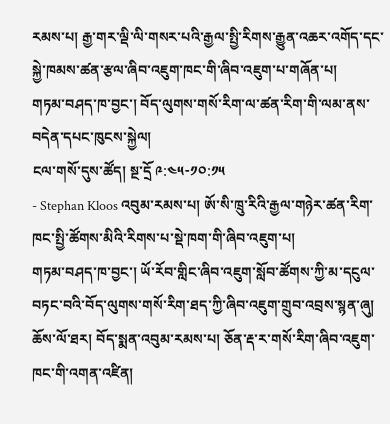རམས་པ། རྒྱ་གར་ལྡི་ལི་གསར་པའི་རྒྱལ་སྤྱི་རིགས་རྒྱུན་འཆར་འགོད་དང་སྐྱེ་ཁམས་ཚན་རྩལ་ཞིབ་འཇུག་ཁང་གི་ཞིབ་འཇུག་པ་གཞོན་པ།
གཏམ་བཤད་ཁ་བྱང་། བོད་ལུགས་གསོ་རིག་ལ་ཚན་རིག་གི་ལམ་ནས་བདེན་དཔང་ཁུངས་སྐྱེལ།
ངལ་གསོ་དུས་ཚོད། སྔ་དྲོ ༩:༤༥-༡༠:༡༥
- Stephan Kloos འབུམ་རམས་པ། ཨོ་སི་ཁྲུ་རིའི་རྒྱལ་གཉེར་ཚན་རིག་ཁང་སྤྱི་ཚོགས་མིའི་རིགས་པ་སྡེ་ཁག་གི་ཞིབ་འཇུག་པ།
གཏམ་བཤད་ཁ་བྱང་། ཡོ་རོབ་གླིང་ཞིབ་འཇུག་སློབ་ཚོགས་ཀྱི་མ་དངུལ་བཏང་བའི་བོད་ལུགས་གསོ་རིག་ཐད་ཀྱི་ཞིབ་འཇུག་གྲུབ་འབྲས་སྙན་ཞུ།
ཆོས་ལོ་ཐར། བོད་སྨན་འབུམ་རམས་པ། ཅོན་རྡ་ར་གསོ་རིག་ཞིབ་འཇུག་ཁང་གི་འགན་འཛིན།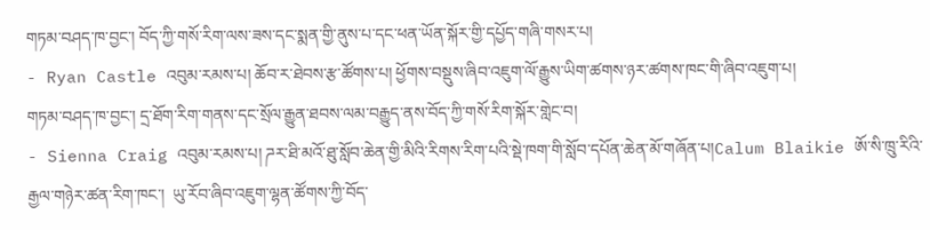གཏམ་བཤད་ཁ་བྱང་། བོད་ཀྱི་གསོ་རིག་ལས་ཟས་དང་སྨན་གྱི་ནུས་པ་དང་ཕན་ཡོན་སྐོར་གྱི་དཔྱོད་གཞི་གསར་པ།
- Ryan Castle འབུམ་རམས་པ། ཆོབ་ར་ཐེབས་རྩ་ཚོགས་པ། ཕྱོགས་བསྡུས་ཞིབ་འཇུག་ལོ་རྒྱུས་ཡིག་ཚགས་ཉར་ཚགས་ཁང་གི་ཞིབ་འཇུག་པ།
གཏམ་བཤད་ཁ་བྱང་། དྲ་ཐོག་རིག་གནས་དང་སྲོལ་རྒྱུན་ཐབས་ལམ་བརྒྱུད་ནས་བོད་ཀྱི་གསོ་རིག་སྐོར་གླེང་བ།
- Sienna Craig འབུམ་རམས་པ། ཌར་ཐི་མའོ་ཐུ་སློབ་ཆེན་གྱི་མིའི་རིགས་རིག་པའི་སྡེ་ཁག་གི་སློབ་དཔོན་ཆེན་མོ་གཞོན་པ།Calum Blaikie ཨོ་སི་ཁྲུ་རིའི་རྒྱལ་གཉེར་ཚན་རིག་ཁང་།  ཡུ་རོབ་ཞིབ་འཇུག་ལྷན་ཚོགས་ཀྱི་བོད་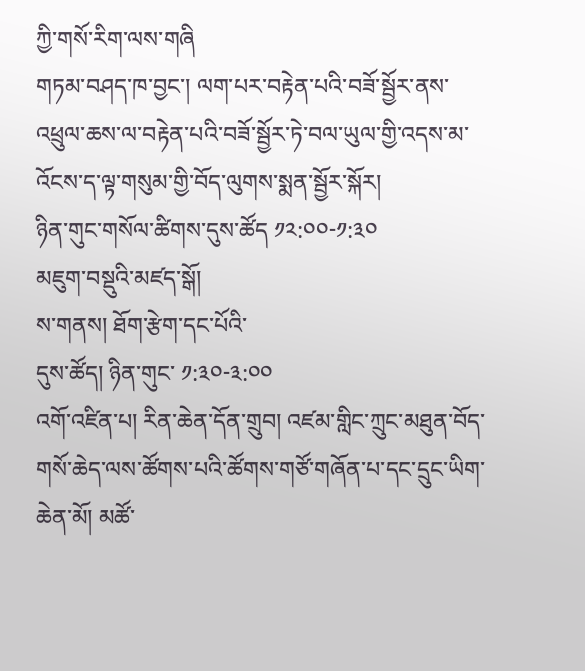ཀྱི་གསོ་རིག་ལས་གཞི
གཏམ་བཤད་ཁ་བྱང་། ལག་པར་བརྟེན་པའི་བཟོ་སྦྱོར་ནས་འཕྲུལ་ཆས་ལ་བརྟེན་པའི་བཟོ་སྦྱོར་ཏེ་བལ་ཡུལ་གྱི་འདས་མ་འོངས་ད་ལྟ་གསུམ་གྱི་བོད་ལུགས་སྨན་སྦྱོར་སྐོར།
ཉིན་གུང་གསོལ་ཚིགས་དུས་ཚོད ༡༢:༠༠-༡:༣༠
མཇུག་བསྡུའི་མཛད་སྒོ།
ས་གནས། ཐོག་རྩེག་དང་པོའི་
དུས་ཚོད། ཉིན་གུང་ ༡:༣༠-༣:༠༠
འགོ་འཛིན་པ། རིན་ཆེན་དོན་གྲུབ། འཛམ་གླིང་ཀྲུང་མཐུན་བོད་གསོ་ཆེད་ལས་ཚོགས་པའི་ཚོགས་གཙོ་གཞོན་པ་དང་དྲུང་ཡིག་ཆེན་མོ། མཚོ་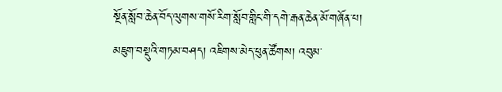སྔོན་སློབ་ཆེན་བོད་ལུགས་གསོ་རིག་སློབ་གླིང་གི་དགེ་རྒན་ཆེན་མོ་གཞོན་པ།
མཇུག་བསྡུའི་གཏམ་བཤད། འཇིགས་མེད་ཕུན་ཚོགས། འབུམ་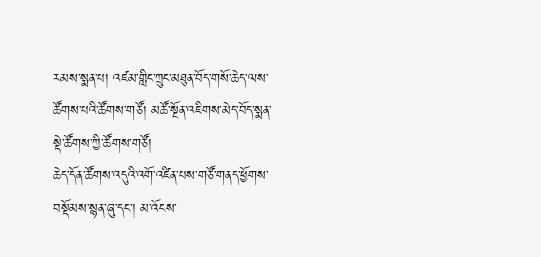རམས་སྨན་པ། འཛམ་གླིང་ཀྲུང་མཐུན་བོད་གསོ་ཆེད་ལས་ཚོགས་པའི་ཚོགས་གཙོ། མཚོ་སྔོན་འཇིགས་མེད་བོད་སྨན་སྡེ་ཚོགས་ཀྱི་ཚོགས་གཙོ།
ཆེད་དོན་ཚོགས་འདུའི་འགོ་འཛིན་པས་གཙོ་གནད་ཕྱོགས་བསྡོམས་སྙན་ཞུ་དང་། མ་འོངས་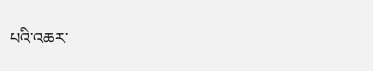པའི་འཆར་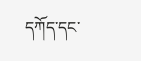དཀོད་དང་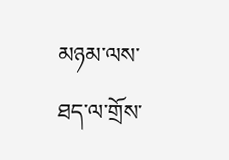མཉམ་ལས་ཐད་ལ་གྲོས་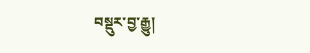བསྡུར་བྱ་རྒྱུ།